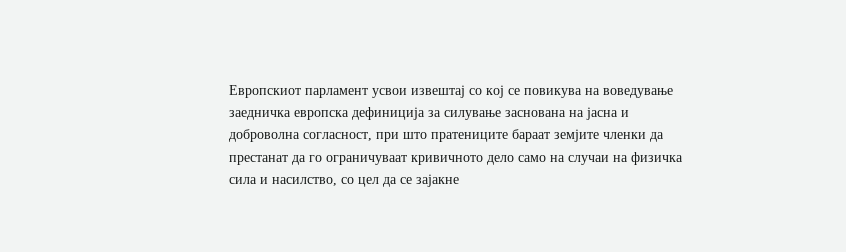Европскиот парламент усвои извештај со кој се повикува на воведување заедничка европска дефиниција за силување заснована на јасна и доброволна согласност, при што пратениците бараат земјите членки да престанат да го ограничуваат кривичното дело само на случаи на физичка сила и насилство, со цел да се зајакне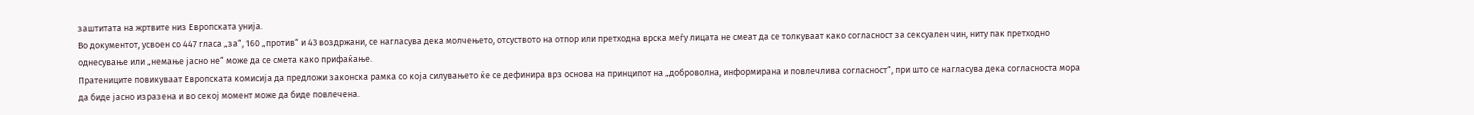заштитата на жртвите низ Европската унија.
Во документот, усвоен со 447 гласа „за“, 160 „против“ и 43 воздржани, се нагласува дека молчењето, отсуството на отпор или претходна врска меѓу лицата не смеат да се толкуваат како согласност за сексуален чин, ниту пак претходно однесување или „немање јасно не“ може да се смета како прифаќање.
Пратениците повикуваат Европската комисија да предложи законска рамка со која силувањето ќе се дефинира врз основа на принципот на „доброволна, информирана и повлечлива согласност“, при што се нагласува дека согласноста мора да биде јасно изразена и во секој момент може да биде повлечена.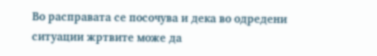Во расправата се посочува и дека во одредени ситуации жртвите може да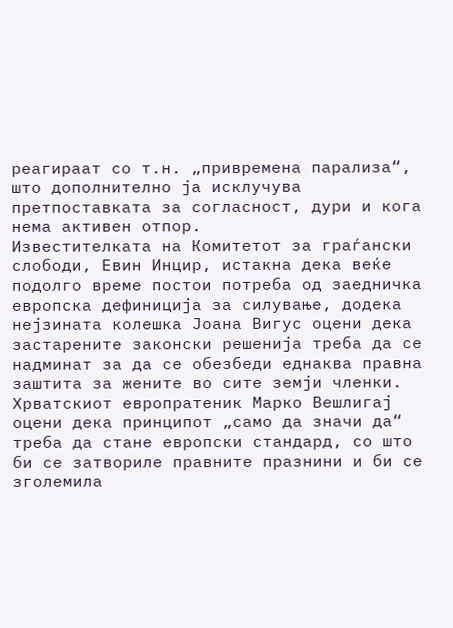реагираат со т.н. „привремена парализа“, што дополнително ја исклучува претпоставката за согласност, дури и кога нема активен отпор.
Известителката на Комитетот за граѓански слободи, Евин Инцир, истакна дека веќе подолго време постои потреба од заедничка европска дефиниција за силување, додека нејзината колешка Јоана Вигус оцени дека застарените законски решенија треба да се надминат за да се обезбеди еднаква правна заштита за жените во сите земји членки.
Хрватскиот европратеник Марко Вешлигај оцени дека принципот „само да значи да“ треба да стане европски стандард, со што би се затвориле правните празнини и би се зголемила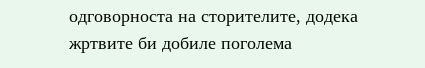одговорноста на сторителите, додека жртвите би добиле поголема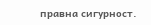правна сигурност.